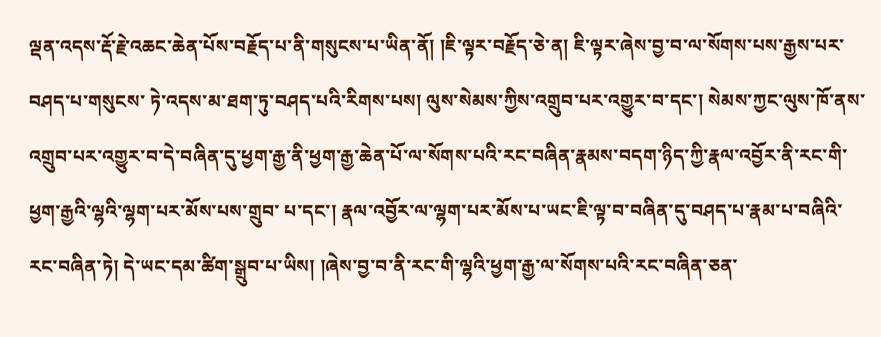ལྡན་འདས་རྡོ་རྗེ་འཆང་ཆེན་པོས་བརྗོད་པ་ནི་གསུངས་པ་ཡིན་ནོ། །ཇི་ལྟར་བརྗོད་ཅེ་ན། ཇི་ལྟར་ཞེས་བྱ་བ་ལ་སོགས་པས་རྒྱས་པར་བཤད་པ་གསུངས་ ཏེ་འདས་མ་ཐག་ཏུ་བཤད་པའི་རིགས་པས། ལུས་སེམས་ཀྱིས་འགྲུབ་པར་འགྱུར་བ་དང་། སེམས་ཀྱང་ལུས་ཁོ་ནས་འགྲུབ་པར་འགྱུར་བ་དེ་བཞིན་དུ་ཕྱག་རྒྱ་ནི་ཕྱག་རྒྱ་ཆེན་པོ་ལ་སོགས་པའི་རང་བཞིན་རྣམས་བདག་ཉིད་ཀྱི་རྣལ་འབྱོར་ནི་རང་གི་ཕྱག་རྒྱའི་ལྷའི་ལྷག་པར་མོས་པས་གྲུབ་ པ་དང་། རྣལ་འབྱོར་ལ་ལྷག་པར་མོས་པ་ཡང་ཇི་ལྟ་བ་བཞིན་དུ་བཤད་པ་རྣམ་པ་བཞིའི་རང་བཞིན་ཏེ། དེ་ཡང་དམ་ཚིག་སྒྲུབ་པ་ཡིས། །ཞེས་བྱ་བ་ནི་རང་གི་ལྷའི་ཕྱག་རྒྱ་ལ་སོགས་པའི་རང་བཞིན་ཅན་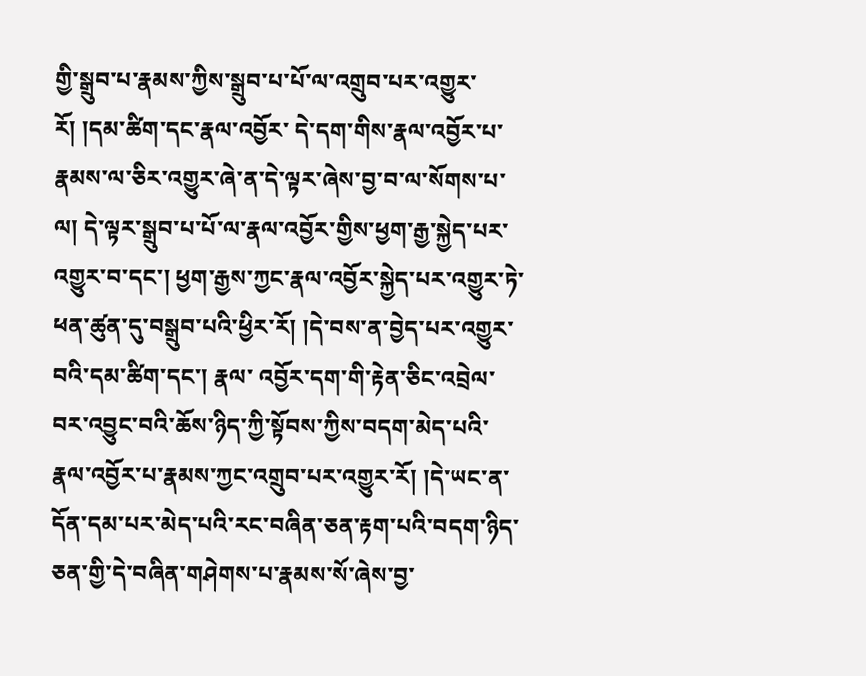གྱི་སྒྲུབ་པ་རྣམས་ཀྱིས་སྒྲུབ་པ་པོ་ལ་འགྲུབ་པར་འགྱུར་རོ། །དམ་ཚིག་དང་རྣལ་འབྱོར་ དེ་དག་གིས་རྣལ་འབྱོར་པ་རྣམས་ལ་ཅིར་འགྱུར་ཞེ་ན་དེ་ལྟར་ཞེས་བྱ་བ་ལ་སོགས་པ་ལ། དེ་ལྟར་སྒྲུབ་པ་པོ་ལ་རྣལ་འབྱོར་གྱིས་ཕྱག་རྒྱ་སྐྱེད་པར་འགྱུར་བ་དང་། ཕྱག་རྒྱས་ཀྱང་རྣལ་འབྱོར་སྐྱེད་པར་འགྱུར་ཏེ་ཕན་ཚུན་དུ་བསྒྲུབ་པའི་ཕྱིར་རོ། །དེ་བས་ན་བྱེད་པར་འགྱུར་བའི་དམ་ཚིག་དང་། རྣལ་ འབྱོར་དག་གི་རྟེན་ཅིང་འབྲེལ་བར་འབྱུང་བའི་ཆོས་ཉིད་ཀྱི་སྟོབས་ཀྱིས་བདག་མེད་པའི་རྣལ་འབྱོར་པ་རྣམས་ཀྱང་འགྲུབ་པར་འགྱུར་རོ། །དེ་ཡང་ན་དོན་དམ་པར་མེད་པའི་རང་བཞིན་ཅན་རྟག་པའི་བདག་ཉིད་ཅན་གྱི་དེ་བཞིན་གཤེགས་པ་རྣམས་སོ་ཞེས་བྱ་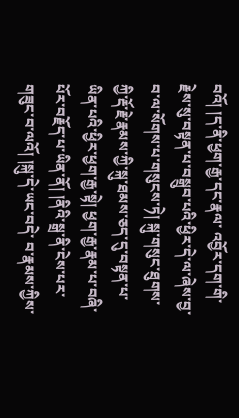བའོ། །ད་ནི་ཕྱག་རྒྱ་དང་རྣལ་ འབྱོར་དག་གི་རྗེས་སུ་བསྟན་པ་བསྒྲུབ་པའི་ཕྱིར་དེ་ལ་ཞེས་བྱ་བ་ལ་སོགས་པ་གསུངས་ཏེ། སྐུ་གསུང་ཐུགས་ཀྱི་རྡོ་རྗེ་རྣམས་ཀྱི་སྐུ་ཐམས་ཅད་དུ་བསྟན་པ་ཡིན་པའི་ཕྱིར་ཕྱག་རྒྱ་སྟེ། ཕྱག་རྒྱ་རྣམ་པ་བཞི་པོར་བརྗོད་པ་ཡིན་ནོ། །ནིའི་སྒྲ་ནི་ངེས་པར་གཟུང་བ་ལའོ། །སྐུ་དེ་ཡང་བདེ་ བ་རྣམས་ཀྱིས་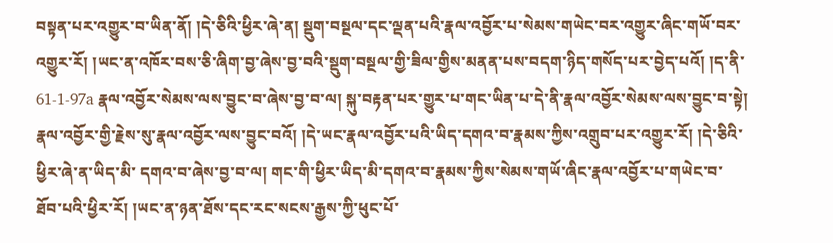བསྟན་པར་འགྱུར་བ་ཡིན་ནོ། །དེ་ཅིའི་ཕྱིར་ཞེ་ན། སྡུག་བསྔལ་དང་ལྡན་པའི་རྣལ་འབྱོར་པ་སེམས་གཡེང་བར་འགྱུར་ཞིང་གཡོ་བར་འགྱུར་རོ། །ཡང་ན་འཁོར་བས་ཅི་ཞིག་བྱ་ཞེས་བྱ་བའི་སྡུག་བསྔལ་གྱི་ཟིལ་གྱིས་མནན་པས་བདག་ཉིད་གསོད་པར་བྱེད་པའོ། །ད་ནི་ 61-1-97a རྣལ་འབྱོར་སེམས་ལས་བྱུང་བ་ཞེས་བྱ་བ་ལ། སྐུ་བརྟན་པར་གྱུར་པ་གང་ཡིན་པ་དེ་ནི་རྣལ་འབྱོར་སེམས་ལས་བྱུང་བ་སྟེ། རྣལ་འབྱོར་གྱི་རྗེས་སུ་རྣལ་འབྱོར་ལས་བྱུང་བའོ། །དེ་ཡང་རྣལ་འབྱོར་པའི་ཡིད་དགའ་བ་རྣམས་ཀྱིས་འགྲུབ་པར་འགྱུར་རོ། །དེ་ཅིའི་ཕྱིར་ཞེ་ན་ཡིད་མི་ དགའ་བ་ཞེས་བྱ་བ་ལ། གང་གི་ཕྱིར་ཡིད་མི་དགའ་བ་རྣམས་ཀྱིས་སེམས་གཡོ་ཞིང་རྣལ་འབྱོར་པ་གཡེང་བ་ཐོབ་པའི་ཕྱིར་རོ། །ཡང་ན་ཉན་ཐོས་དང་རང་སངས་རྒྱས་ཀྱི་ཕུང་པོ་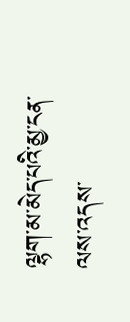ལྷག་མ་མེད་པའི་མྱ་ངན་ལས་འདས་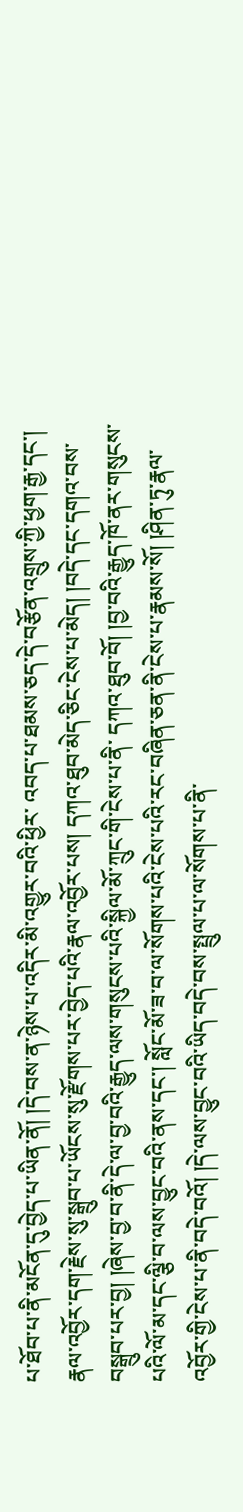པ་ཐོབ་པ་ནི་མངོན་དུ་བྱེད་པ་ཡིན་ནོ། །དེ་བས་ན་ཉེས་པ་འདིར་མི་འགྱུར་བའི་ཕྱིར་ འབད་པ་ཐམས་ཅད་དེ་བརྩོན་འགྲུས་ཀྱི་ཕྱག་རྒྱ་དང་། རྣལ་འབྱོར་དག་རྗེས་སུ་སྒྲུབ་པ་ཡོངས་སུ་རྫོགས་པར་བྱེད་པའི་རྣལ་འབྱོར་པས། དཀའ་ཐུབ་མེད་ཅིང་ངེས་པ་མེད། །བདེ་དང་དགའ་བས་བསྒྲུབ་པར་བྱ། །ཞེས་བྱ་བ་ནི་དེ་ལ་བྱ་བའི་རྒྱུད་ལས་གསུངས་པའི་སྐྱིལ་མོ་ཀྲུང་གི་ངེས་པ་ནི་ དཀའ་ཐུབ་བོ། །བྱ་བའི་རྒྱུད་ཁོ་ནར་གསུངས་པའི་ལོ་མ་དང་ལྕི་བ་ལས་བྱུང་བའི་ནས་དང་། སློང་མོ་ཟ་བ་ལ་སོགས་པའི་ངེས་པའི་རང་བཞིན་ཅན་ནི་ངེས་པ་རྣམས་སོ། །ཤིན་ཏུ་རྣལ་འབྱོར་གྱི་ངེས་པ་ནི་བདེ་བའོ། །དེ་ལས་བྱུང་བའི་ཡིད་བདེ་བས་སྤྲུལ་པ་ལ་སོགས་པ་ནི་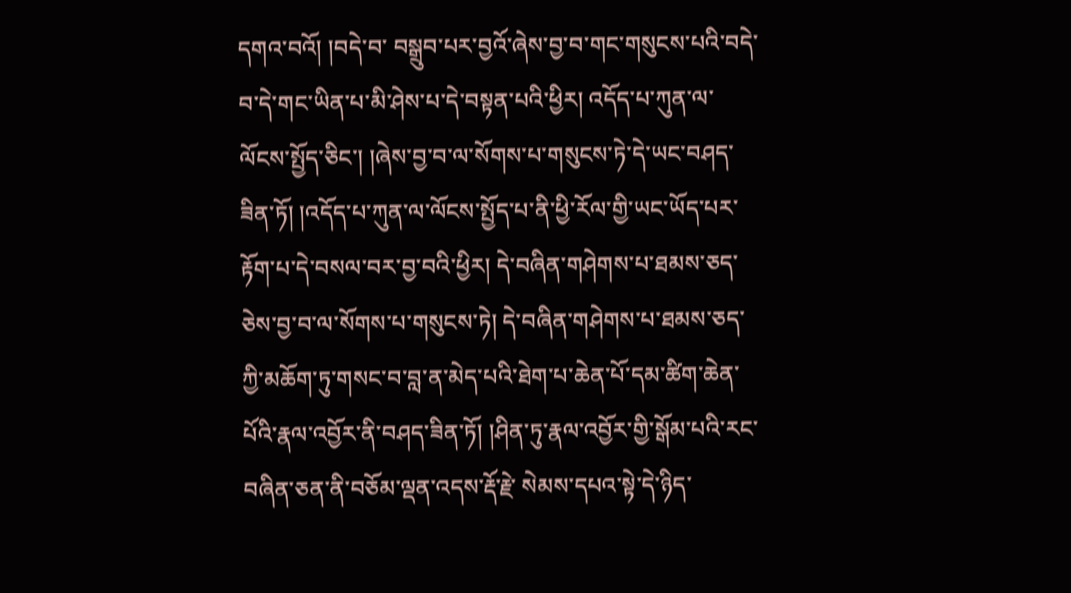དགའ་བའོ། །བདེ་བ་ བསྒྲུབ་པར་བྱའོ་ཞེས་བྱ་བ་གང་གསུངས་པའི་བདེ་བ་དེ་གང་ཡིན་པ་མི་ཤེས་པ་དེ་བསྟན་པའི་ཕྱིར། འདོད་པ་ཀུན་ལ་ལོངས་སྤྱོད་ཅིང་། །ཞེས་བྱ་བ་ལ་སོགས་པ་གསུངས་ཏེ་དེ་ཡང་བཤད་ཟིན་ཏོ། །འདོད་པ་ཀུན་ལ་ལོངས་སྤྱོད་པ་ནི་ཕྱི་རོལ་གྱི་ཡང་ཡོད་པར་རྟོག་པ་དེ་བསལ་བར་བྱ་བའི་ཕྱིར། དེ་བཞིན་གཤེགས་པ་ཐམས་ཅད་ཅེས་བྱ་བ་ལ་སོགས་པ་གསུངས་ཏེ། དེ་བཞིན་གཤེགས་པ་ཐམས་ཅད་ཀྱི་མཆོག་ཏུ་གསང་བ་བླ་ན་མེད་པའི་ཐེག་པ་ཆེན་པོ་དམ་ཚིག་ཆེན་པོའི་རྣལ་འབྱོར་ནི་བཤད་ཟིན་ཏོ། །ཤིན་ཏུ་རྣལ་འབྱོར་གྱི་སྒོམ་པའི་རང་བཞིན་ཅན་ནི་བཅོམ་ལྡན་འདས་རྡོ་རྗེ་ སེམས་དཔའ་སྟེ་དེ་ཉིད་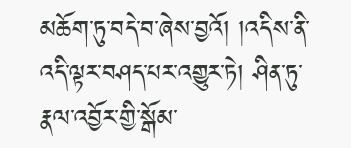མཆོག་ཏུ་བདེ་བ་ཞེས་བྱའོ། །འདིས་ནི་འདི་ལྟར་བཤད་པར་འགྱུར་ཏེ། ཤིན་ཏུ་རྣལ་འབྱོར་གྱི་སྒོམ་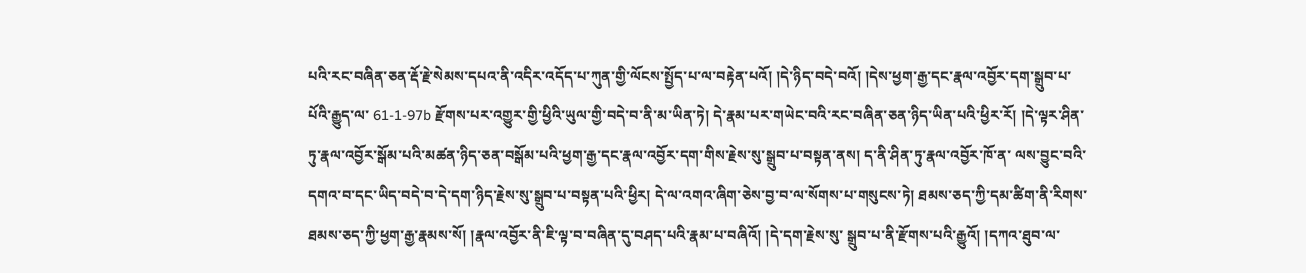པའི་རང་བཞིན་ཅན་རྡོ་རྗེ་སེམས་དཔའ་ནི་འདིར་འདོད་པ་ཀུན་གྱི་ལོངས་སྤྱོད་པ་ལ་བརྟེན་པའོ། །དེ་ཉིད་བདེ་བའོ། །དེས་ཕྱག་རྒྱ་དང་རྣལ་འབྱོར་དག་སྒྲུབ་པ་པོའི་རྒྱུད་ལ་ 61-1-97b རྫོགས་པར་འགྱུར་གྱི་ཕྱིའི་ཡུལ་གྱི་བདེ་བ་ནི་མ་ཡིན་ཏེ། དེ་རྣམ་པར་གཡེང་བའི་རང་བཞིན་ཅན་ཉིད་ཡིན་པའི་ཕྱིར་རོ། །དེ་ལྟར་ཤིན་ཏུ་རྣལ་འབྱོར་སྒོམ་པའི་མཚན་ཉིད་ཅན་བསྒོམ་པའི་ཕྱག་རྒྱ་དང་རྣལ་འབྱོར་དག་གིས་རྗེས་སུ་སྒྲུབ་པ་བསྟན་ནས། ད་ནི་ཤིན་ཏུ་རྣལ་འབྱོར་ཁོ་ན་ ལས་བྱུང་བའི་དགའ་བ་དང་ཡིད་བདེ་བ་དེ་དག་ཉིད་རྗེས་སུ་སྒྲུབ་པ་བསྟན་པའི་ཕྱིར། དེ་ལ་འགའ་ཞིག་ཅེས་བྱ་བ་ལ་སོགས་པ་གསུངས་ཏེ། ཐམས་ཅད་ཀྱི་དམ་ཚིག་ནི་རིགས་ཐམས་ཅད་ཀྱི་ཕྱག་རྒྱ་རྣམས་སོ། །རྣལ་འབྱོར་ནི་ཇི་ལྟ་བ་བཞིན་དུ་བཤད་པའི་རྣམ་པ་བཞིའོ། །དེ་དག་རྗེས་སུ་ སྒྲུབ་པ་ནི་རྫོགས་པའི་རྒྱུའོ། །དཀའ་ཐུབ་ལ་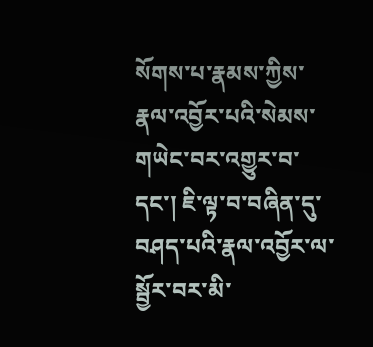སོགས་པ་རྣམས་ཀྱིས་རྣལ་འབྱོར་པའི་སེམས་གཡེང་བར་འགྱུར་བ་དང་། ཇི་ལྟ་བ་བཞིན་དུ་བཤད་པའི་རྣལ་འབྱོར་ལ་སྦྱོར་བར་མི་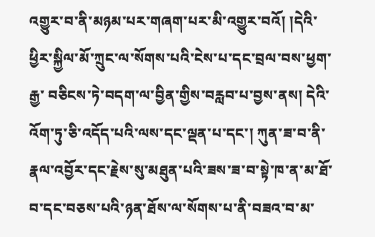འགྱུར་བ་ནི་མཉམ་པར་གཞག་པར་མི་འགྱུར་བའོ། །དེའི་ཕྱིར་སྐྱིལ་མོ་ཀྲུང་ལ་སོགས་པའི་ངེས་པ་དང་བྲལ་བས་ཕྱག་རྒྱ་ བཅིངས་ཏེ་བདག་ལ་བྱིན་གྱིས་བརླབ་པ་བྱས་ནས། དེའི་འོག་ཏུ་ཅི་འདོད་པའི་ལས་དང་ལྡན་པ་དང་། ཀུན་ཟ་བ་ནི་རྣལ་འབྱོར་དང་རྗེས་སུ་མཐུན་པའི་ཟས་ཟ་བ་སྟེ་ཁ་ན་མ་ཐོ་བ་དང་བཅས་པའི་ཉན་ཐོས་ལ་སོགས་པ་ནི་བཟའ་བ་མ་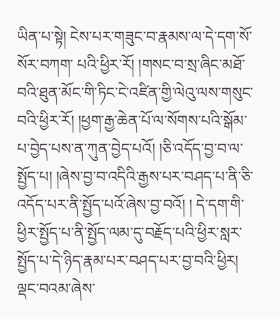ཡིན་པ་སྟེ། ངེས་པར་གཟུང་བ་རྣམས་ལ་དེ་དག་སོ་སོར་བཀག་ པའི་ཕྱིར་རོ། །གསང་བ་སྲ་ཞིང་མཐོ་བའི་ཐུན་མོང་གི་ཏིང་ངེ་འཛིན་གྱི་ལེའུ་ལས་གསུང་བའི་ཕྱིར་རོ། །ཕྱག་རྒྱ་ཆེན་པོ་ལ་སོགས་པའི་སྒོམ་པ་བྱེད་པས་ན་ཀུན་བྱེད་པའོ། །ཅི་འདོད་བྱ་བ་ལ་སྤྱོད་པ། །ཞེས་བྱ་བ་འདིའི་རྒྱས་པར་བཤད་པ་ནི་ཅི་འདོད་པར་ནི་སྤྱོད་པའོ་ཞེས་བྱ་བའོ། ། དེ་དག་གི་ཕྱིར་སྤྱོད་པ་ནི་སྤྱོད་ལམ་དུ་བརྗོད་པའི་ཕྱིར་སླར་སྤྱོད་པ་དེ་ཉིད་རྣམ་པར་བཤད་པར་བྱ་བའི་ཕྱིར། ལྡང་བའམ་ཞེས་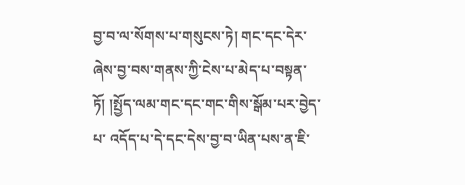བྱ་བ་ལ་སོགས་པ་གསུངས་ཏེ། གང་དང་དེར་ཞེས་བྱ་བས་གནས་ཀྱི་ངེས་པ་མེད་པ་བསྟན་ཏོ། །སྤྱོད་ལམ་གང་དང་གང་གིས་སྒོམ་པར་བྱེད་པ་ འདོད་པ་དེ་དང་དེས་བྱ་བ་ཡིན་པས་ན་ཇི་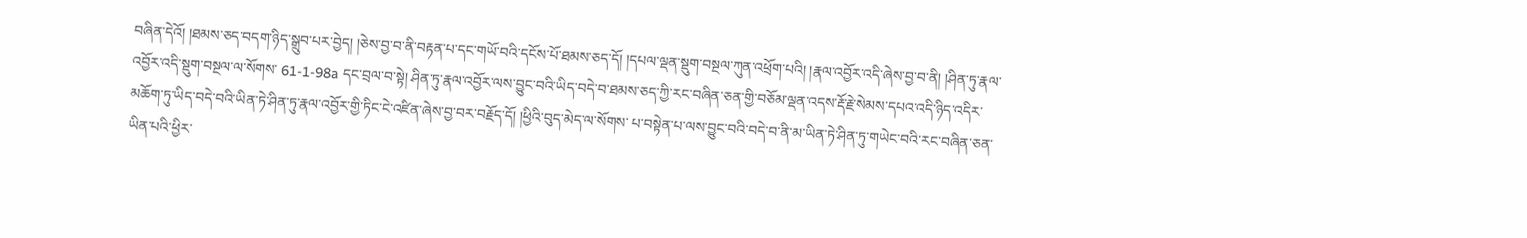བཞིན་དེའོ། །ཐམས་ཅད་བདག་ཉིད་སྒྲུབ་པར་བྱེད། །ཅེས་བྱ་བ་ནི་བརྟན་པ་དང་གཡོ་བའི་དངོས་པོ་ཐམས་ཅད་དོ། །དཔལ་ལྡན་སྡུག་བསྔལ་ཀུན་འཕྲོག་པའི། །རྣལ་འབྱོར་འདི་ཞེས་བྱ་བ་ནི། །ཤིན་ཏུ་རྣལ་འབྱོར་འདི་སྡུག་བསྔལ་ལ་སོགས་ 61-1-98a དང་བྲལ་བ་སྟེ། ཤིན་ཏུ་རྣལ་འབྱོར་ལས་བྱུང་བའི་ཡིད་བདེ་བ་ཐམས་ཅད་ཀྱི་རང་བཞིན་ཅན་གྱི་བཅོམ་ལྡན་འདས་རྡོ་རྗེ་སེམས་དཔའ་འདི་ཉིད་འདིར་མཆོག་ཏུ་ཡིད་བདེ་བའི་ཡིན་ཏེ་ཤིན་ཏུ་རྣལ་འབྱོར་གྱི་ཏིང་ངེ་འཛིན་ཞེས་བྱ་བར་བརྗོད་དོ། །ཕྱིའི་བུད་མེད་ལ་སོགས་ པ་བསྟེན་པ་ལས་བྱུང་བའི་བདེ་བ་ནི་མ་ཡིན་ཏེ་ཤིན་ཏུ་གཡེང་བའི་རང་བཞིན་ཅན་ཡིན་པའི་ཕྱིར་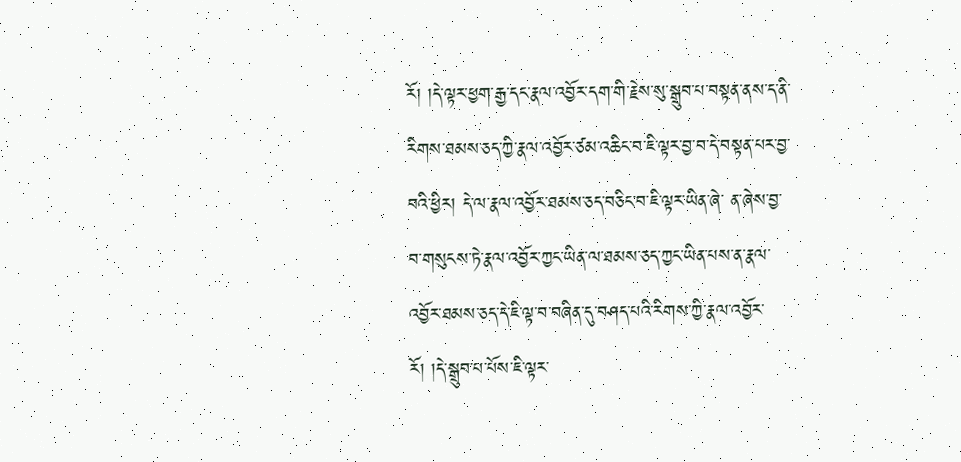རོ། །དེ་ལྟར་ཕྱག་རྒྱ་དང་རྣལ་འབྱོར་དག་གི་རྗེས་སུ་སྒྲུབ་པ་བསྟན་ནས་ད་ནི་རིགས་ཐམས་ཅད་ཀྱི་རྣལ་འབྱོར་ཙམ་འཆིང་བ་ཇི་ལྟར་བྱ་བ་དེ་བསྟན་པར་བྱ་བའི་ཕྱིར། དེ་ལ་རྣལ་འབྱོར་ཐམས་ཅད་བཅིང་བ་ཇི་ལྟར་ཡིན་ཞེ་ ན་ཞེས་བྱ་བ་གསུངས་ཏེ་རྣལ་འབྱོར་ཀྱང་ཡིན་ལ་ཐམས་ཅད་ཀྱང་ཡིན་པས་ན་རྣལ་འབྱོར་ཐམས་ཅད་དེ་ཇི་ལྟ་བ་བཞིན་དུ་བཤད་པའི་རིགས་ཀྱི་རྣལ་འབྱོར་རོ། །དེ་སྒྲུབ་པ་པོས་ཇི་ལྟར་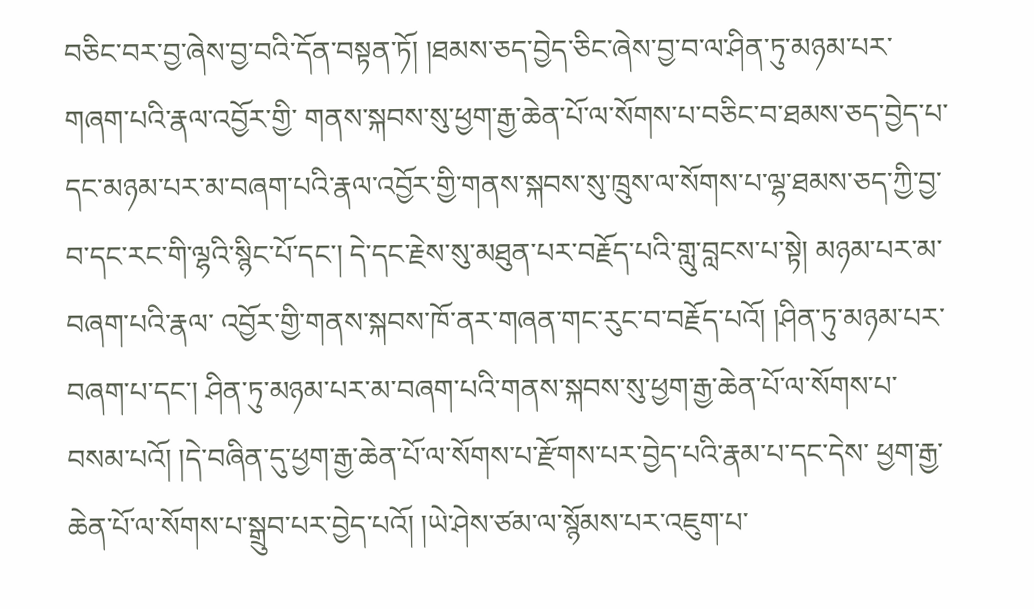བཅིང་བར་བྱ་ཞེས་བྱ་བའི་དོན་བསྟན་ཏོ། །ཐམས་ཅད་བྱེད་ཅིང་ཞེས་བྱ་བ་ལ་ཤིན་ཏུ་མཉམ་པར་གཞག་པའི་རྣལ་འབྱོར་གྱི་ གནས་སྐབས་སུ་ཕྱག་རྒྱ་ཆེན་པོ་ལ་སོགས་པ་བཅིང་བ་ཐམས་ཅད་བྱེད་པ་དང་མཉམ་པར་མ་བཞག་པའི་རྣལ་འབྱོར་གྱི་གནས་སྐབས་སུ་ཁྲུས་ལ་སོགས་པ་ལྷ་ཐམས་ཅད་ཀྱི་བྱ་བ་དང་རང་གི་ལྷའི་སྙིང་པོ་དང་། དེ་དང་རྗེས་སུ་མཐུན་པར་བརྗོད་པའི་གླུ་བླངས་པ་སྟེ། མཉམ་པར་མ་བཞག་པའི་རྣལ་ འབྱོར་གྱི་གནས་སྐབས་ཁོ་ནར་གཞན་གང་རུང་བ་བརྗོད་པའོ། །ཤིན་ཏུ་མཉམ་པར་བཞག་པ་དང་། ཤིན་ཏུ་མཉམ་པར་མ་བཞག་པའི་གནས་སྐབས་སུ་ཕྱག་རྒྱ་ཆེན་པོ་ལ་སོགས་པ་བསམ་པའོ། །དེ་བཞིན་དུ་ཕྱག་རྒྱ་ཆེན་པོ་ལ་སོགས་པ་རྫོགས་པར་བྱེད་པའི་རྣམ་པ་དང་དེས་ ཕྱག་རྒྱ་ཆེན་པོ་ལ་སོགས་པ་སྒྲུབ་པར་བྱེད་པའོ། །ཡེ་ཤེས་ཙམ་ལ་སྙོམས་པར་འཇུག་པ་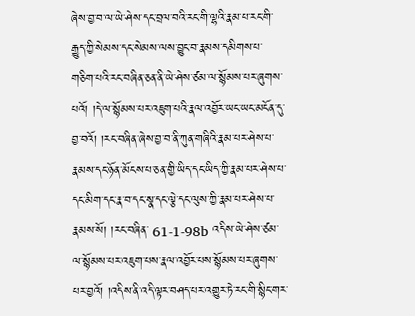ཞེས་བྱ་བ་ལ་ཡེ་ཤེས་དང་བྲལ་བའི་རང་གི་ལྷའི་རྣམ་པ་རང་གི་རྒྱུད་ཀྱི་སེམས་དང་སེམས་ལས་བྱུང་བ་རྣམས་དམིགས་པ་གཅིག་པའི་རང་བཞིན་ཅན་ནི་ཡེ་ཤེས་ཙམ་ལ་སྙོམས་པར་ཞུགས་ པའོ། །དེ་ལ་སྙོམས་པར་འཇུག་པའི་རྣལ་འབྱོར་ཡང་ཡང་མངོན་དུ་བྱ་བའོ། །རང་བཞིན་ཞེས་བྱ་བ་ནི་ཀུན་གཞིའི་རྣམ་པར་ཤེས་པ་རྣམས་དང་ཉོན་མོངས་པ་ཅན་གྱི་ཡིད་དང་ཡིད་ཀྱི་རྣམ་པར་ཤེས་པ་དང་མིག་དང་རྣ་བ་དང་སྣ་དང་ལྕེ་དང་ལུས་ཀྱི་རྣམ་པར་ཤེས་པ་རྣམས་སོ། །རང་བཞིན་ 61-1-98b འདིས་ཡེ་ཤེས་ཙམ་ལ་སྙོམས་པར་འཇུག་པས་རྣལ་འབྱོར་པས་སྙོམས་པར་ཞུགས་པར་བྱའོ། །འདིས་ནི་འདི་ལྟར་བཤད་པར་འགྱུར་ཏེ་རང་གི་སྙིང་གར་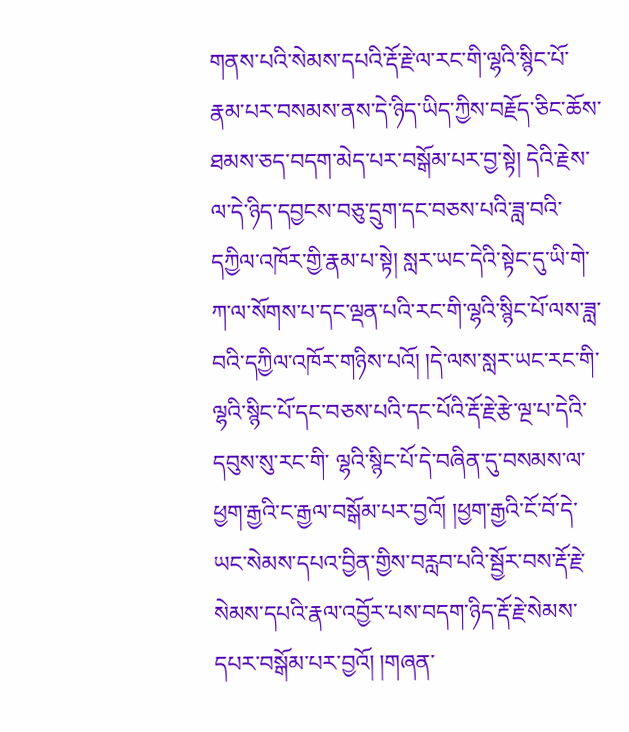གནས་པའི་སེམས་དཔའི་རྡོ་རྗེ་ལ་རང་གི་ལྷའི་སྙིང་པོ་རྣམ་པར་བསམས་ནས་དེ་ཉིད་ཡིད་ཀྱིས་བརྗོད་ཅིང་ཆོས་ཐམས་ཅད་བདག་མེད་པར་བསྒོམ་པར་བྱ་སྟེ། དེའི་རྗེས་ལ་དེ་ཉིད་དབྱངས་བཅུ་དྲུག་དང་བཅས་པའི་ཟླ་བའི་དཀྱིལ་འཁོར་གྱི་རྣམ་པ་སྟེ། སླར་ཡང་དེའི་སྟེང་དུ་ཡི་གེ་ཀ་ལ་སོགས་པ་དང་ལྡན་པའི་རང་གི་ལྷའི་སྙིང་པོ་ལས་ཟླ་བའི་དཀྱིལ་འཁོར་གཉིས་པའོ། །དེ་ལས་སླར་ཡང་རང་གི་ལྷའི་སྙིང་པོ་དང་བཅས་པའི་དང་པོའི་རྡོ་རྗེ་རྩེ་ལྔ་པ་དེའི་དབུས་སུ་རང་གི་ ལྷའི་སྙིང་པོ་དེ་བཞིན་དུ་བསམས་ལ་ཕྱག་རྒྱའི་ང་རྒྱལ་བསྒོམ་པར་བྱའོ། །ཕྱག་རྒྱའི་ངོ་བོ་དེ་ཡང་སེམས་དཔའ་བྱིན་གྱིས་བརླབ་པའི་སྦྱོར་བས་རྡོ་རྗེ་སེམས་དཔའི་རྣལ་འབྱོར་པས་བདག་ཉིད་རྡོ་རྗེ་སེམས་དཔར་བསྒོམ་པར་བྱའོ། །གཞན་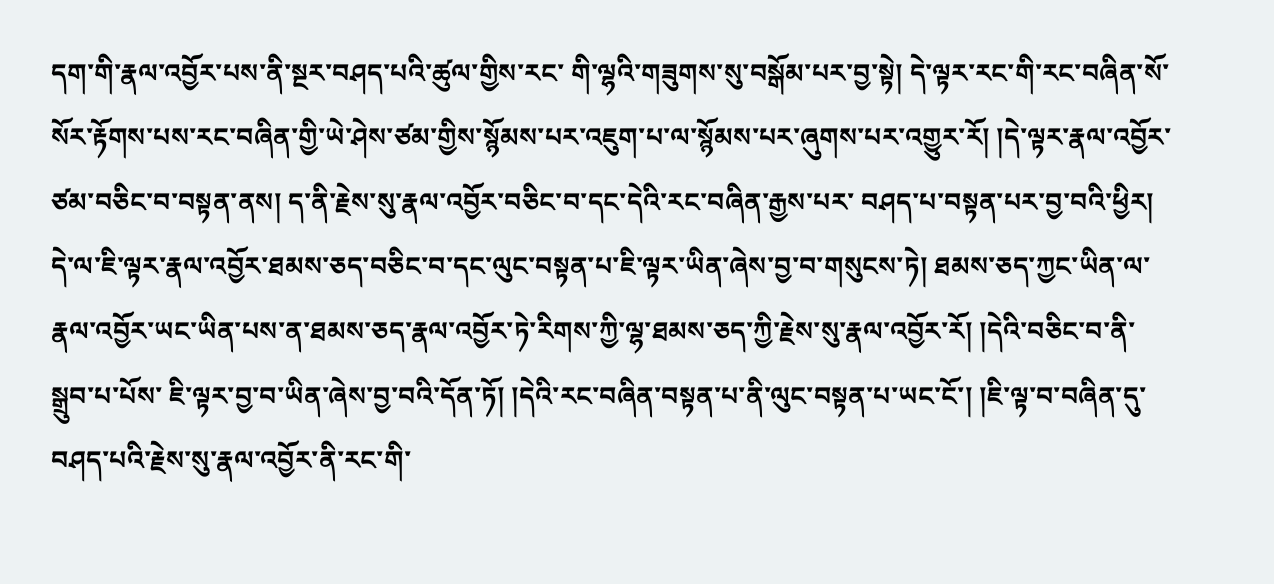དག་གི་རྣལ་འབྱོར་པས་ནི་སྔར་བཤད་པའི་ཚུལ་གྱིས་རང་ གི་ལྷའི་གཟུགས་སུ་བསྒོམ་པར་བྱ་སྟེ། དེ་ལྟར་རང་གི་རང་བཞིན་སོ་སོར་རྟོགས་པས་རང་བཞིན་གྱི་ཡེ་ཤེས་ཙམ་གྱིས་སྙོམས་པར་འཇུག་པ་ལ་སྙོམས་པར་ཞུགས་པར་འགྱུར་རོ། །དེ་ལྟར་རྣལ་འབྱོར་ཙམ་བཅིང་བ་བསྟན་ནས། ད་ནི་རྗེས་སུ་རྣལ་འབྱོར་བཅིང་བ་དང་དེའི་རང་བཞིན་རྒྱས་པར་ བཤད་པ་བསྟན་པར་བྱ་བའི་ཕྱིར། དེ་ལ་ཇི་ལྟར་རྣལ་འབྱོར་ཐམས་ཅད་བཅིང་བ་དང་ལུང་བསྟན་པ་ཇི་ལྟར་ཡིན་ཞེས་བྱ་བ་གསུངས་ཏེ། ཐམས་ཅད་ཀྱང་ཡིན་ལ་རྣལ་འབྱོར་ཡང་ཡིན་པས་ན་ཐམས་ཅད་རྣལ་འབྱོར་ཏེ་རིགས་ཀྱི་ལྷ་ཐམས་ཅད་ཀྱི་རྗེས་སུ་རྣལ་འབྱོར་རོ། །དེའི་བཅིང་བ་ནི་སྒྲུབ་པ་པོས་ ཇི་ལྟར་བྱ་བ་ཡིན་ཞེས་བྱ་བའི་དོན་ཏོ། །དེའི་རང་བཞིན་བསྟན་པ་ནི་ལུང་བསྟན་པ་ཡང་ངོ་། །ཇི་ལྟ་བ་བཞིན་དུ་བཤད་པའི་རྗེས་སུ་རྣལ་འབྱོར་ནི་རང་གི་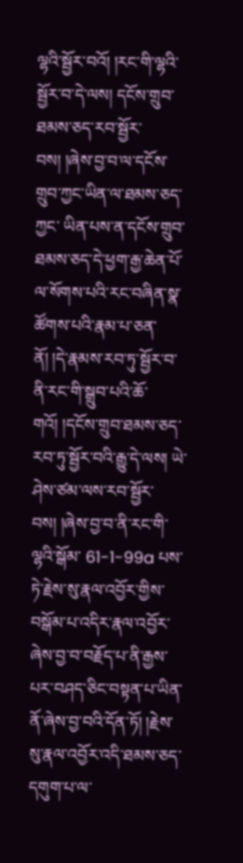ལྷའི་སྦྱོར་བའོ། །རང་གི་ལྷའི་སྦྱོར་བ་དེ་ལས། དངོས་གྲུབ་ཐམས་ཅད་རབ་སྦྱོར་བས། །ཞེས་བྱ་བ་ལ་དངོས་གྲུབ་ཀྱང་ཡིན་ལ་ཐམས་ཅད་ཀྱང་ ཡིན་པས་ན་དངོས་གྲུབ་ཐམས་ཅད་དེ་ཕྱག་རྒྱ་ཆེན་པོ་ལ་སོགས་པའི་རང་བཞིན་སྣ་ཚོགས་པའི་རྣམ་པ་ཅན་ནོ། །དེ་རྣམས་རབ་ཏུ་སྦྱོར་བ་ནི་རང་གི་སྒྲུབ་པའི་ཆོ་གའོ། །དངོས་གྲུབ་ཐམས་ཅད་རབ་ཏུ་སྦྱོར་བའི་རྒྱུ་དེ་ལས། ཡེ་ཤེས་ཙམ་ལས་རབ་སྦྱོར་བས། །ཞེས་བྱ་བ་ནི་རང་གི་ལྷའི་སྒོམ་ 61-1-99a པས་ཏེ་རྗེས་སུ་རྣལ་འབྱོར་གྱིས་བསྒོམ་པ་འདིར་རྣལ་འབྱོར་ཞེས་བྱ་བ་བརྗོད་པ་ནི་རྒྱས་པར་བཤད་ཅིང་བསྟན་པ་ཡིན་ནོ་ཞེས་བྱ་བའི་དོན་ཏོ། །རྗེས་སུ་རྣལ་འབྱོར་འདི་ཐམས་ཅད་དགུག་པ་ལ་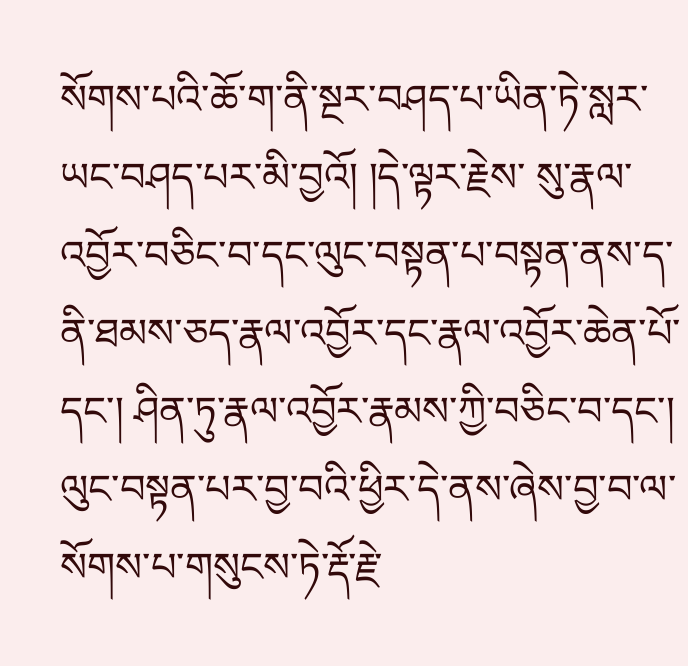སོགས་པའི་ཆོ་ག་ནི་སྔར་བཤད་པ་ཡིན་ཏེ་སླར་ཡང་བཤད་པར་མི་བྱའོ། །དེ་ལྟར་རྗེས་ སུ་རྣལ་འབྱོར་བཅིང་བ་དང་ལུང་བསྟན་པ་བསྟན་ནས་ད་ནི་ཐམས་ཅད་རྣལ་འབྱོར་དང་རྣལ་འབྱོར་ཆེན་པོ་དང་། ཤིན་ཏུ་རྣལ་འབྱོར་རྣམས་ཀྱི་བཅིང་བ་དང་། ལུང་བསྟན་པར་བྱ་བའི་ཕྱིར་དེ་ནས་ཞེས་བྱ་བ་ལ་སོགས་པ་གསུངས་ཏེ་རྡོ་རྗེ་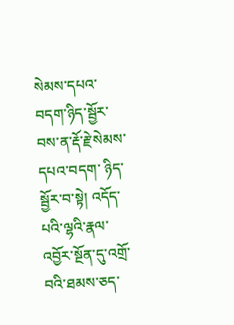སེམས་དཔའ་བདག་ཉིད་སྦྱོར་བས་ན་རྡོ་རྗེ་སེམས་དཔའ་བདག་ ཉིད་སྦྱོར་བ་སྟེ། འདོད་པའི་ལྷའི་རྣལ་འབྱོར་སྔོན་དུ་འགྲོ་བའི་ཐམས་ཅད་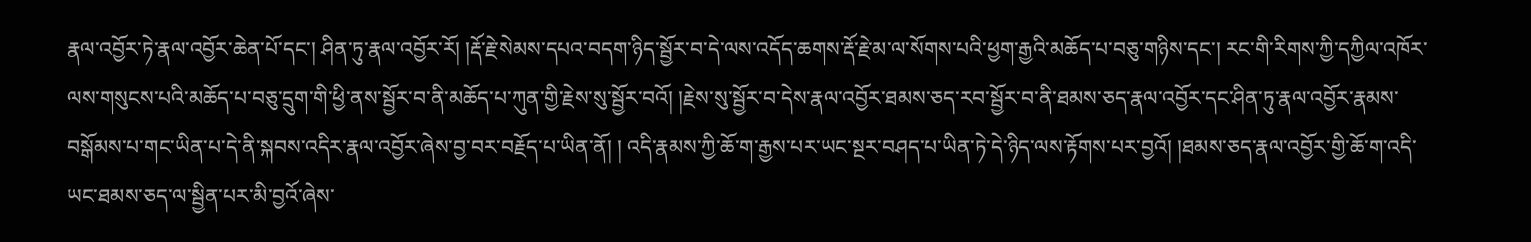རྣལ་འབྱོར་ཏེ་རྣལ་འབྱོར་ཆེན་པོ་དང་། ཤིན་ཏུ་རྣལ་འབྱོར་རོ། །རྡོ་རྗེ་སེམས་དཔའ་བདག་ཉིད་སྦྱོར་བ་དེ་ལས་འདོད་ཆགས་རྡོ་རྗེ་མ་ལ་སོགས་པའི་ཕྱག་རྒྱའི་མཆོད་པ་བཅུ་གཉིས་དང་། རང་གི་རིགས་ཀྱི་དཀྱིལ་འཁོར་ ལས་གསུངས་པའི་མཆོད་པ་བཅུ་དྲུག་གི་ཕྱི་ནས་སྦྱོར་བ་ནི་མཆོད་པ་ཀུན་གྱི་རྗེས་སུ་སྦྱོར་བའོ། །རྗེས་སུ་སྦྱོར་བ་དེས་རྣལ་འབྱོར་ཐམས་ཅད་རབ་སྦྱོར་བ་ནི་ཐམས་ཅད་རྣལ་འབྱོར་དང་ཤིན་ཏུ་རྣལ་འབྱོར་རྣམས་བསྒོམས་པ་གང་ཡིན་པ་དེ་ནི་སྐབས་འདིར་རྣལ་འབྱོར་ཞེས་བྱ་བར་བརྗོད་པ་ཡིན་ནོ། ། འདི་རྣམས་ཀྱི་ཆོ་ག་རྒྱས་པར་ཡང་སྔར་བཤད་པ་ཡིན་ཏེ་དེ་ཉིད་ལས་རྟོགས་པར་བྱའོ། །ཐམས་ཅད་རྣལ་འབྱོར་གྱི་ཆོ་ག་འདི་ཡང་ཐམས་ཅད་ལ་སྦྱིན་པར་མི་བྱའོ་ཞེས་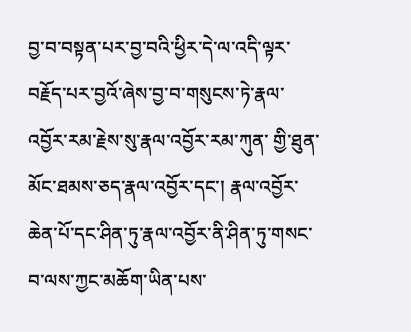བྱ་བ་བསྟན་པར་བྱ་བའི་ཕྱིར་དེ་ལ་འདི་ལྟར་བརྗོད་པར་བྱའོ་ཞེས་བྱ་བ་གསུངས་ཏེ་རྣལ་འབྱོར་རམ་རྗེས་སུ་རྣལ་འབྱོར་རམ་ཀུན་ གྱི་ཐུན་མོང་ཐམས་ཅད་རྣལ་འབྱོར་དང་། རྣལ་འབྱོར་ཆེན་པོ་དང་ཤིན་ཏུ་རྣལ་འབྱོར་ནི་ཤིན་ཏུ་གསང་བ་ལས་ཀྱང་མཆོག་ཡིན་པས་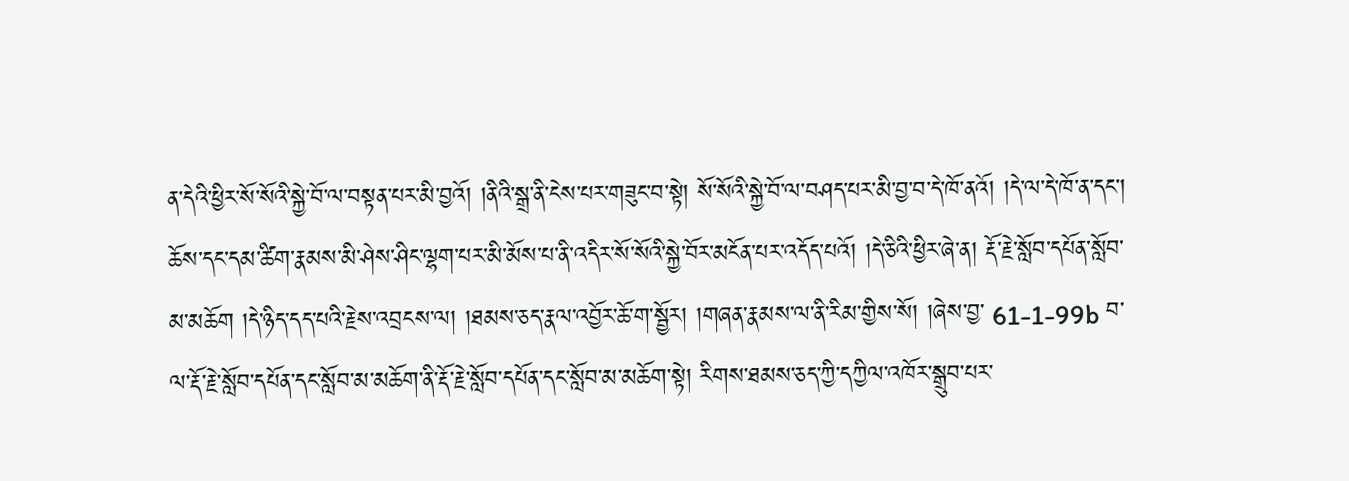ན་དེའི་ཕྱིར་སོ་སོའི་སྐྱེ་བོ་ལ་བསྟན་པར་མི་བྱའོ། །ནིའི་སྒྲ་ནི་ངེས་པར་གཟུང་བ་སྟེ། སོ་སོའི་སྐྱེ་བོ་ལ་བཤད་པར་མི་བྱ་བ་དེ་ཁོ་ནའོ། །དེ་ལ་དེ་ཁོ་ན་དང་། ཆོས་དང་དམ་ཚིག་རྣམས་མི་ཤེས་ཤིང་ལྷག་པར་མི་མོས་པ་ནི་འདིར་སོ་སོའི་སྐྱེ་བོར་མངོན་པར་འདོད་པའོ། །དེ་ཅིའི་ཕྱིར་ཞེ་ན། རྡོ་རྗེ་སློབ་དཔོན་སློབ་མ་མཆོག །དེ་ཉིད་དད་པའི་རྗེས་འབྲངས་ལ། །ཐམས་ཅད་རྣལ་འབྱོར་ཆོ་ག་སྦྱོར། །གཞན་རྣམས་ལ་ནི་རིམ་གྱིས་སོ། །ཞེས་བྱ་ 61-1-99b བ་ལ་རྡོ་རྗེ་སློབ་དཔོན་དང་སློབ་མ་མཆོག་ནི་རྡོ་རྗེ་སློབ་དཔོན་དང་སློབ་མ་མཆོག་སྟེ། རིགས་ཐམས་ཅད་ཀྱི་དཀྱིལ་འཁོར་སྒྲུབ་པར་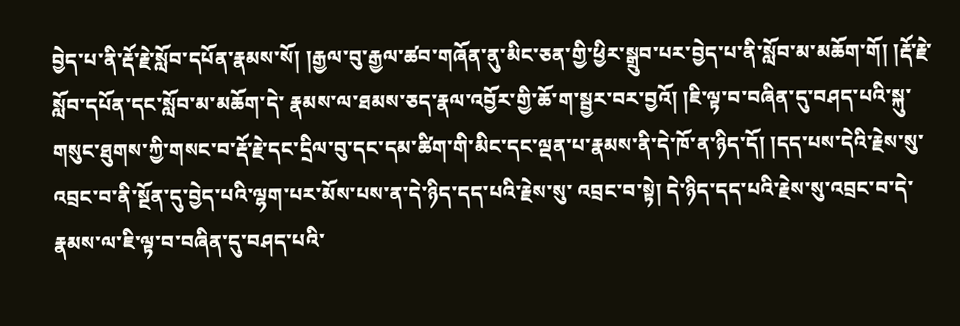བྱེད་པ་ནི་རྡོ་རྗེ་སློབ་དཔོན་རྣམས་སོ། །རྒྱལ་བུ་རྒྱལ་ཚབ་གཞོན་ནུ་མིང་ཅན་གྱི་ཕྱིར་སྒྲུབ་པར་བྱེད་པ་ནི་སློབ་མ་མཆོག་གོ། །རྡོ་རྗེ་སློབ་དཔོན་དང་སློབ་མ་མཆོག་དེ་ རྣམས་ལ་ཐམས་ཅད་རྣལ་འབྱོར་གྱི་ཆོ་ག་སྦྱར་བར་བྱའོ། །ཇི་ལྟ་བ་བཞིན་དུ་བཤད་པའི་སྐུ་གསུང་ཐུགས་ཀྱི་གསང་བ་རྡོ་རྗེ་དང་དྲིལ་བུ་དང་དམ་ཚིག་གི་མིང་དང་ལྡན་པ་རྣམས་ནི་དེ་ཁོ་ན་ཉིད་དོ། །དད་པས་དེའི་རྗེས་སུ་འབྲང་བ་ནི་སྔོན་དུ་བྱེད་པའི་ལྷག་པར་མོས་པས་ན་དེ་ཉིད་དད་པའི་རྗེས་སུ་ འབྲང་བ་སྟེ། དེ་ཉིད་དད་པའི་རྗེས་སུ་འབྲང་བ་དེ་རྣམས་ལ་ཇི་ལྟ་བ་བཞིན་དུ་བཤད་པའི་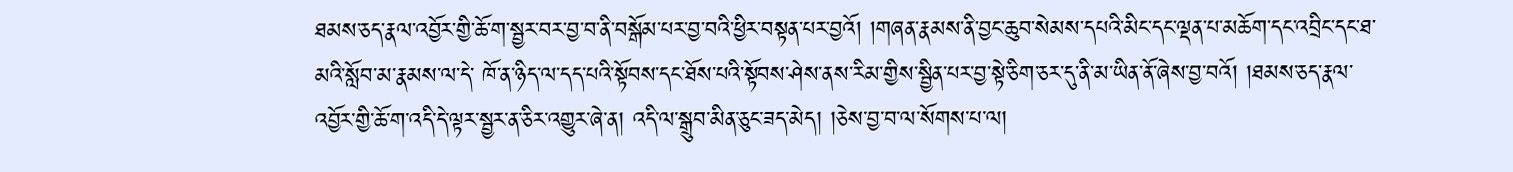ཐམས་ཅད་རྣལ་འབྱོར་གྱི་ཆོ་ག་སྦྱར་བར་བྱ་བ་ནི་བསྒོམ་པར་བྱ་བའི་ཕྱིར་བསྟན་པར་བྱའོ། །གཞན་རྣམས་ནི་བྱང་ཆུབ་སེམས་དཔའི་མིང་དང་ལྡན་པ་མཆོག་དང་འབྲིང་དང་ཐ་མའི་སློབ་མ་རྣམས་ལ་དེ་ ཁོ་ན་ཉིད་ལ་དད་པའི་སྟོབས་དང་ཐོས་པའི་སྟོབས་ཤེས་ནས་རིམ་གྱིས་སྦྱིན་པར་བྱ་སྟེ་ཅིག་ཅར་དུ་ནི་མ་ཡིན་ནོ་ཞེས་བྱ་བའོ། །ཐམས་ཅད་རྣལ་འབྱོར་གྱི་ཆོ་ག་འདི་དེ་ལྟར་སྦྱར་ན་ཅིར་འགྱུར་ཞེ་ན། འདི་ལ་སྒྲུབ་མིན་ཅུང་ཟད་མེད། །ཅེས་བྱ་བ་ལ་སོགས་པ་ལ།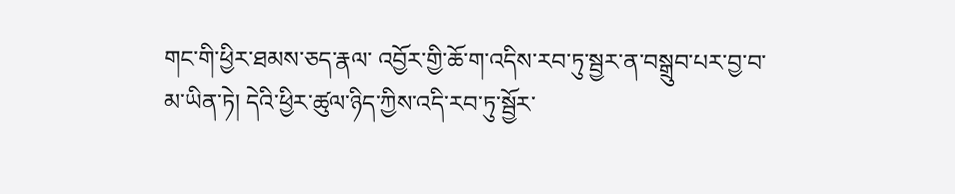གང་གི་ཕྱིར་ཐམས་ཅད་རྣལ་ འབྱོར་གྱི་ཆོ་ག་འདིས་རབ་ཏུ་སྦྱར་ན་བསྒྲུབ་པར་བྱ་བ་མ་ཡིན་ཏེ། དེའི་ཕྱིར་ཚུལ་ཉིད་ཀྱིས་འདི་རབ་ཏུ་སྦྱོར་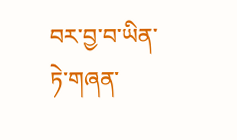བར་བྱ་བ་ཡིན་ཏེ་གཞན་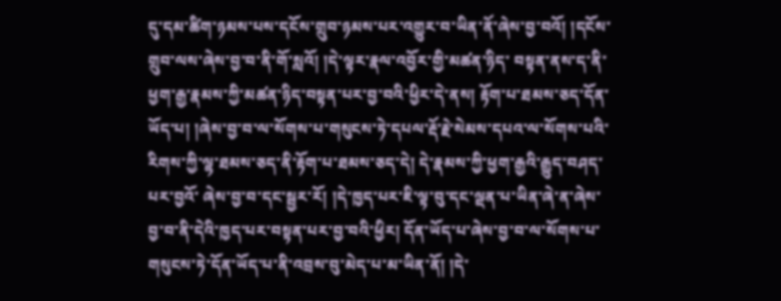དུ་དམ་ཚིག་ཉམས་པས་དངོས་གྲུབ་ཉམས་པར་འགྱུར་བ་ཡིན་ནོ་ཞེས་བྱ་བའོ། །དངོས་གྲུབ་ལས་ཞེས་བྱ་བ་ནི་གོ་སླའོ། །དེ་ལྟར་རྣལ་འབྱོར་གྱི་མཚན་ཉིད་ བསྟན་ནས་ད་ནི་ཕྱག་རྒྱ་རྣམས་ཀྱི་མཚན་ཉིད་བསྟན་པར་བྱ་བའི་ཕྱིར་དེ་ནས། རྟོག་པ་ཐམས་ཅད་དོན་ཡོད་པ། །ཞེས་བྱ་བ་ལ་སོགས་པ་གསུངས་ཏེ་དཔལ་རྡོ་རྗེ་སེམས་དཔའ་ལ་སོགས་པའི་རིགས་ཀྱི་ལྷ་ཐམས་ཅད་ནི་རྟོག་པ་ཐམས་ཅད་དེ། དེ་རྣམས་ཀྱི་ཕྱག་རྒྱའི་རྒྱུད་བཤད་པར་བྱའོ་ ཞེས་བྱ་བ་དང་སྦྱར་རོ། །དེ་ཁྱད་པར་ཇི་ལྟ་བུ་དང་ལྡན་པ་ཡིན་ཞེ་ན་ཞེས་བྱ་བ་ནི་དེའི་ཁྱད་པར་བསྟན་པར་བྱ་བའི་ཕྱིར། དོན་ཡོད་པ་ཞེས་བྱ་བ་ལ་སོགས་པ་གསུངས་ཏེ་དོན་ཡོད་པ་ནི་འབྲས་བུ་མེད་པ་མ་ཡིན་ནོ། །དེ་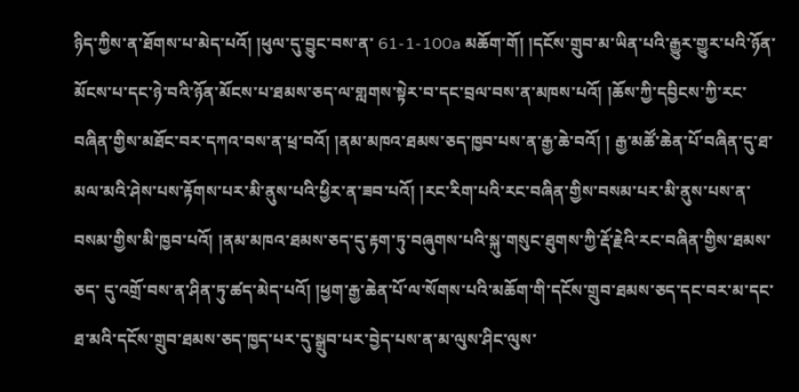ཉིད་ཀྱིས་ན་ཐོགས་པ་མེད་པའོ། །ཕུལ་དུ་བྱུང་བས་ན་ 61-1-100a མཆོག་གོ། །དངོས་གྲུབ་མ་ཡིན་པའི་རྒྱུར་གྱུར་པའི་ཉོན་མོངས་པ་དང་ཉེ་བའི་ཉོན་མོངས་པ་ཐམས་ཅད་ལ་གླགས་སྟེར་བ་དང་བྲལ་བས་ན་མཁས་པའོ། །ཆོས་ཀྱི་དབྱིངས་ཀྱི་རང་བཞིན་གྱིས་མཐོང་བར་དཀའ་བས་ན་ཕྲ་བའོ། །ནམ་མཁའ་ཐམས་ཅད་ཁྱབ་པས་ན་རྒྱ་ཆེ་བའོ། ། རྒྱ་མཚོ་ཆེན་པོ་བཞིན་དུ་ཐ་མལ་མའི་ཤེས་པས་རྟོགས་པར་མི་ནུས་པའི་ཕྱིར་ན་ཟབ་པའོ། །རང་རིག་པའི་རང་བཞིན་གྱིས་བསམ་པར་མི་ནུས་པས་ན་བསམ་གྱིས་མི་ཁྱབ་པའོ། །ནམ་མཁའ་ཐམས་ཅད་དུ་རྟག་ཏུ་བཞུགས་པའི་སྐུ་གསུང་ཐུགས་ཀྱི་རྡོ་རྗེའི་རང་བཞིན་གྱིས་ཐམས་ཅད་ དུ་འགྲོ་བས་ན་ཤིན་ཏུ་ཚད་མེད་པའོ། །ཕྱག་རྒྱ་ཆེན་པོ་ལ་སོགས་པའི་མཆོག་གི་དངོས་གྲུབ་ཐམས་ཅད་དང་བར་མ་དང་ཐ་མའི་དངོས་གྲུབ་ཐམས་ཅད་ཁྱད་པར་དུ་སྒྲུབ་པར་བྱེད་པས་ན་མ་ལུས་ཤིང་ལུས་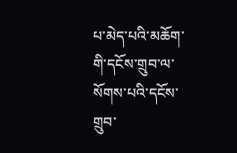པ་མེད་པའི་མཆོག་གི་དངོས་གྲུབ་ལ་སོགས་པའི་དངོས་གྲུབ་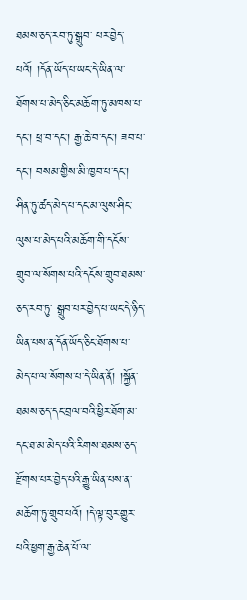ཐམས་ཅད་རབ་ཏུ་སྒྲུབ་ པར་བྱེད་པའོ། །དོན་ཡོད་པ་ཡང་དེ་ཡིན་ལ་ཐོགས་པ་མེད་ཅིང་མཆོག་ཏུ་མཁས་པ་དང་། ཕྲ་བ་དང་། རྒྱ་ཆེ་བ་དང་། ཟབ་པ་དང་། བསམ་གྱིས་མི་ཁྱབ་པ་དང་། ཤིན་ཏུ་ཚད་མེད་པ་དང་མ་ལུས་ཤིང་ལུས་པ་མེད་པའི་མཆོག་གི་དངོས་གྲུབ་ལ་སོགས་པའི་དངོས་གྲུབ་ཐམས་ཅད་རབ་ཏུ་ སྒྲུབ་པར་བྱེད་པ་ཡང་དེ་ཉིད་ཡིན་པས་ན་དོན་ཡོད་ཅིང་ཐོགས་པ་མེད་པ་ལ་སོགས་པ་དེ་ཡིན་ནོ། །སྐྱོན་ཐམས་ཅད་དང་བྲལ་བའི་ཕྱིར་ཐོག་མ་དང་ཐ་མ་མེད་པའི་རིགས་ཐམས་ཅད་རྫོགས་པར་བྱེད་པའི་རྒྱུ་ཡིན་པས་ན་མཆོག་ཏུ་གྲུབ་པའོ། །དེ་ལྟ་བུར་གྱུར་པའི་ཕྱག་རྒྱ་ཆེན་པོ་ལ་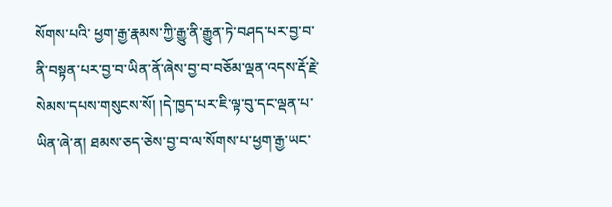སོགས་པའི་ ཕྱག་རྒྱ་རྣམས་ཀྱི་རྒྱུ་ནི་རྒྱུན་ཏེ་བཤད་པར་བྱ་བ་ནི་བསྟན་པར་བྱ་བ་ཡིན་ནོ་ཞེས་བྱ་བ་བཅོམ་ལྡན་འདས་རྡོ་རྗེ་སེམས་དཔས་གསུངས་སོ། །དེ་ཁྱད་པར་ཇི་ལྟ་བུ་དང་ལྡན་པ་ཡིན་ཞེ་ན། ཐམས་ཅད་ཅེས་བྱ་བ་ལ་སོགས་པ་ཕྱག་རྒྱ་ཡང་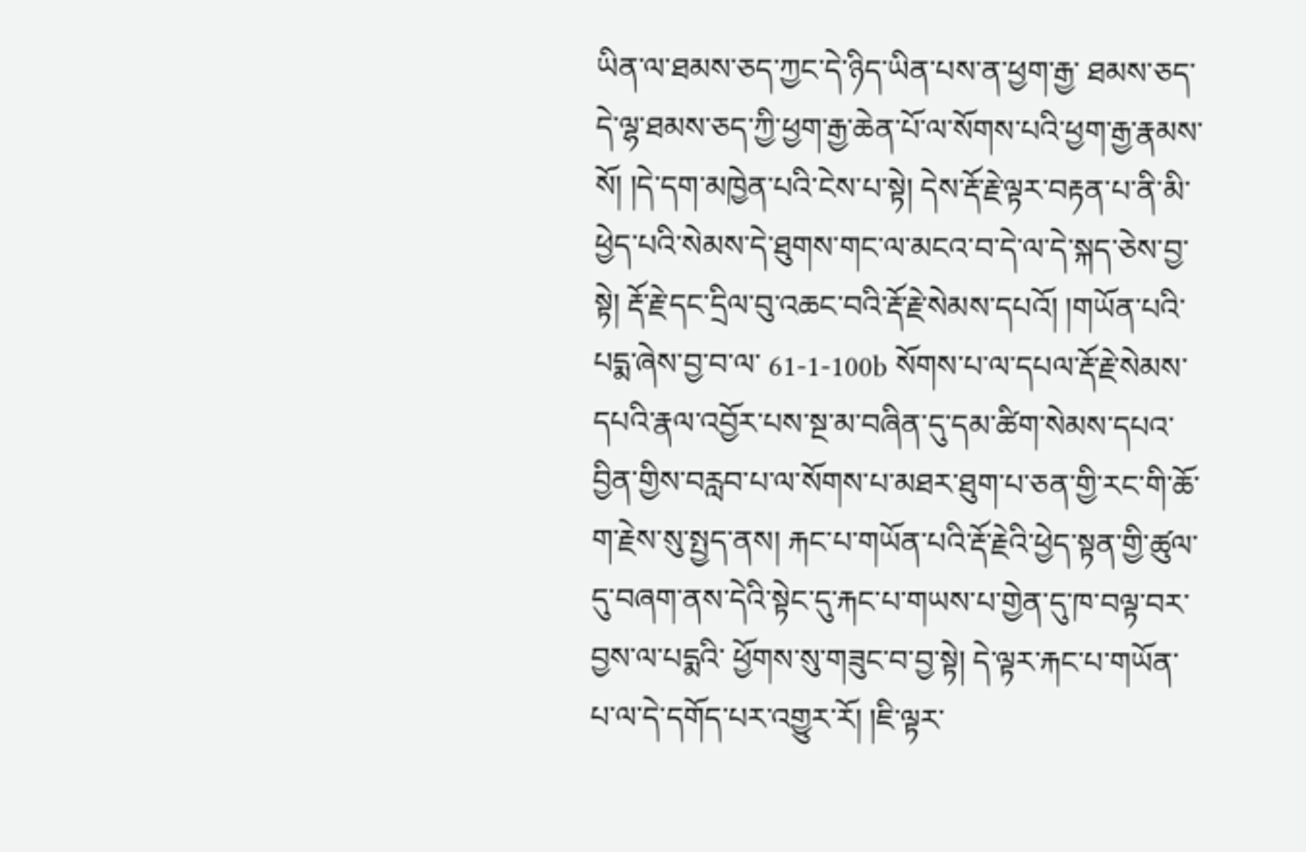ཡིན་ལ་ཐམས་ཅད་ཀྱང་དེ་ཉིད་ཡིན་པས་ན་ཕྱག་རྒྱ་ ཐམས་ཅད་དེ་ལྷ་ཐམས་ཅད་ཀྱི་ཕྱག་རྒྱ་ཆེན་པོ་ལ་སོགས་པའི་ཕྱག་རྒྱ་རྣམས་སོ། །དེ་དག་མཁྱེན་པའི་ངེས་པ་སྟེ། དེས་རྡོ་རྗེ་ལྟར་བརྟན་པ་ནི་མི་ཕྱེད་པའི་སེམས་དེ་ཐུགས་གང་ལ་མངའ་བ་དེ་ལ་དེ་སྐད་ཅེས་བྱ་སྟེ། རྡོ་རྗེ་དང་དྲིལ་བུ་འཆང་བའི་རྡོ་རྗེ་སེམས་དཔའོ། །གཡོན་པའི་པདྨ་ཞེས་བྱ་བ་ལ་ 61-1-100b སོགས་པ་ལ་དཔལ་རྡོ་རྗེ་སེམས་དཔའི་རྣལ་འབྱོར་པས་སྔ་མ་བཞིན་དུ་དམ་ཚིག་སེམས་དཔའ་བྱིན་གྱིས་བརླབ་པ་ལ་སོགས་པ་མཐར་ཐུག་པ་ཅན་གྱི་རང་གི་ཆོ་ག་རྗེས་སུ་སྤྱད་ནས། རྐང་པ་གཡོན་པའི་རྡོ་རྗེའི་ཕྱེད་སྟན་གྱི་ཚུལ་དུ་བཞག་ནས་དེའི་སྟེང་དུ་རྐང་པ་གཡས་པ་གྱེན་དུ་ཁ་བལྟ་བར་བྱས་ལ་པདྨའི་ ཕྱོགས་སུ་གཟུང་བ་བྱ་སྟེ། དེ་ལྟར་རྐང་པ་གཡོན་པ་ལ་དེ་དགོད་པར་འགྱུར་རོ། །ཇི་ལྟར་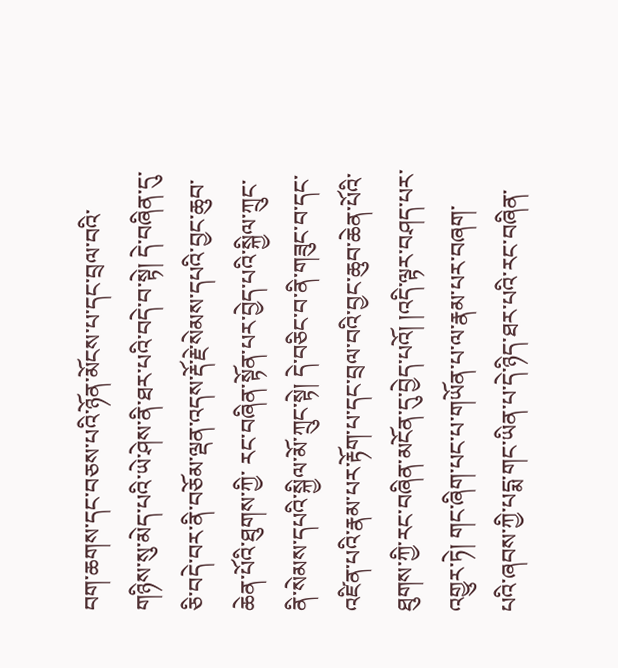བག་ཆགས་དང་བཅས་པའི་ཉོན་མོངས་པ་དང་བྲལ་བའི་གཉིས་སུ་མེད་པའི་ཡེ་ཤེས་ནི་ཐར་པའི་བདེ་བ་སྟེ། དེ་བཞིན་དུ་ཅི་བདེ་བར་ནི་བཅོམ་ལྡན་འདས་རྡོ་རྗེ་སེམས་དཔའི་བྱང་ཆུབ་ཆེན་པོའི་ཐུགས་ཀྱི་ རང་བཞིན་སྟོན་པར་བྱེད་པའི་སྐྱིལ་ཀྲུང་ནི་སེམས་དཔའི་སྐྱིལ་མོ་ཀྲུང་སྟེ། དེ་བཅིང་བ་ནི་གཟུང་བ་དང་འཛིན་པའི་རྣམ་པར་རྟོག་པ་དང་བྲལ་བའི་བྱང་ཆུབ་ཆེན་པོའི་ཐུགས་ཀྱི་རང་བཞིན་མངོན་དུ་བྱེད་པའོ། །འདི་ལྟར་བཤད་པར་འགྱུར་ཏེ། གང་ཞིག་པང་པ་གཡོན་པ་ལ་རྣམ་པར་བཞག་ པའི་ཞབས་ཀྱི་པདྨ་གང་ཡིན་པ་དེ་ཉིད་ཐར་པའི་རང་བཞིན་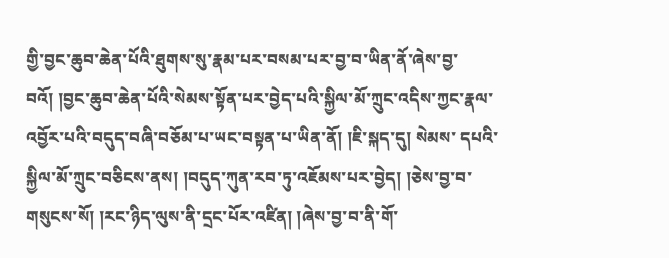གྱི་བྱང་ཆུབ་ཆེན་པོའི་ཐུགས་སུ་རྣམ་པར་བསམ་པར་བྱ་བ་ཡིན་ནོ་ཞེས་བྱ་བའོ། །བྱང་ཆུབ་ཆེན་པོའི་སེམས་སྟོན་པར་བྱེད་པའི་སྐྱིལ་མོ་ཀྲུང་འདིས་ཀྱང་རྣལ་འབྱོར་པའི་བདུད་བཞི་བཅོམ་པ་ཡང་བསྟན་པ་ཡིན་ནོ། །ཇི་སྐད་དུ། སེམས་ དཔའི་སྐྱིལ་མོ་ཀྲུང་བཅིངས་ནས། །བདུད་ཀུན་རབ་ཏུ་འཇོམས་པར་བྱེད། །ཅེས་བྱ་བ་གསུངས་སོ། །རང་ཉིད་ལུས་ནི་དྲང་པོར་འཛིན། །ཞེས་བྱ་བ་ནི་གོ་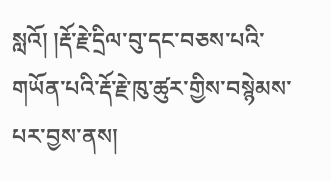སླའོ། །རྡོ་རྗེ་དྲིལ་བུ་དང་བཅས་པའི་གཡོན་པའི་རྡོ་རྗེ་ཁུ་ཚུར་གྱིས་བསྙེམས་པར་བྱས་ནས།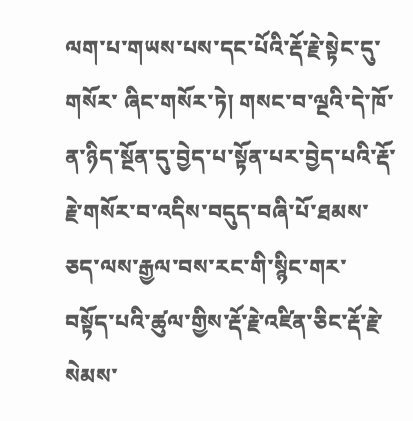ལག་པ་གཡས་པས་དང་པོའི་རྡོ་རྗེ་སྟེང་དུ་གསོར་ ཞིང་གསོར་ཏེ། གསང་བ་ལྔའི་དེ་ཁོ་ན་ཉིད་སྔོན་དུ་བྱེད་པ་སྟོན་པར་བྱེད་པའི་རྡོ་རྗེ་གསོར་བ་འདིས་བདུད་བཞི་པོ་ཐམས་ཅད་ལས་རྒྱལ་བས་རང་གི་སྙིང་གར་བསྟོད་པའི་ཚུལ་གྱིས་རྡོ་རྗེ་འཛིན་ཅིང་རྡོ་རྗེ་སེམས་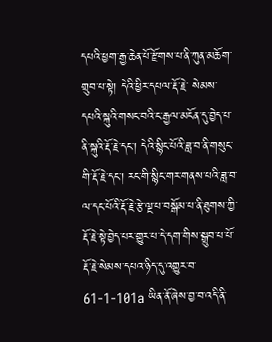དཔའི་ཕྱག་རྒྱ་ཆེན་པོ་རྫོགས་པ་ནི་ཀུན་མཆོག་གྲུབ་པ་སྟེ། དེའི་ཕྱིར་དཔལ་རྡོ་རྗེ་ སེམས་དཔའི་སྐུའི་གསང་བའི་ང་རྒྱལ་མངོན་དུ་བྱེད་པ་ནི་སྐུའི་རྡོ་རྗེ་དང་། དེའི་སྙིང་པོའི་ཟླ་བ་ནི་གསུང་གི་རྡོ་རྗེ་དང་། རང་གི་སྙིང་གར་གནས་པའི་ཟླ་བ་ལ་དང་པོའི་རྡོ་རྗེ་རྩེ་ལྔ་པ་བསྒོམ་པ་ནི་ཐུགས་ཀྱི་རྡོ་རྗེ་སྟེ་བྱེད་པར་གྱུར་པ་དེ་དག་གིས་སྒྲུབ་པ་པོ་རྡོ་རྗེ་སེམས་དཔའ་ཉིད་དུ་འགྱུར་བ་ 61-1-101a ཡིན་ནོ་ཞེས་བྱ་བ་འདི་ནི་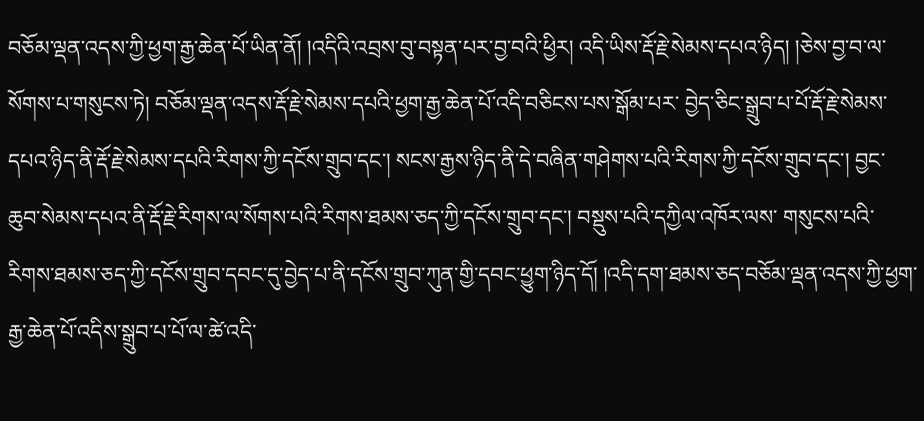བཅོམ་ལྡན་འདས་ཀྱི་ཕྱག་རྒྱ་ཆེན་པོ་ཡིན་ནོ། །འདིའི་འབྲས་བུ་བསྟན་པར་བྱ་བའི་ཕྱིར། འདི་ཡིས་རྡོ་རྗེ་སེམས་དཔའ་ཉིད། །ཅེས་བྱ་བ་ལ་སོགས་པ་གསུངས་ཏེ། བཅོམ་ལྡན་འདས་རྡོ་རྗེ་སེམས་དཔའི་ཕྱག་རྒྱ་ཆེན་པོ་འདི་བཅིངས་པས་སྒོམ་པར་ བྱེད་ཅིང་སྒྲུབ་པ་པོ་རྡོ་རྗེ་སེམས་དཔའ་ཉིད་ནི་རྡོ་རྗེ་སེམས་དཔའི་རིགས་ཀྱི་དངོས་གྲུབ་དང་། སངས་རྒྱས་ཉིད་ནི་དེ་བཞིན་གཤེགས་པའི་རིགས་ཀྱི་དངོས་གྲུབ་དང་། བྱང་ཆུབ་སེམས་དཔའ་ནི་རྡོ་རྗེ་རིགས་ལ་སོགས་པའི་རིགས་ཐམས་ཅད་ཀྱི་དངོས་གྲུབ་དང་། བསྡུས་པའི་དཀྱིལ་འཁོར་ལས་ གསུངས་པའི་རིགས་ཐམས་ཅད་ཀྱི་དངོས་གྲུབ་དབང་དུ་བྱེད་པ་ནི་དངོས་གྲུབ་ཀུན་གྱི་དབང་ཕྱུག་ཉིད་དོ། །འདི་དག་ཐམས་ཅད་བཅོམ་ལྡན་འདས་ཀྱི་ཕྱག་རྒྱ་ཆེན་པོ་འདིས་སྒྲུབ་པ་པོ་ལ་ཚེ་འདི་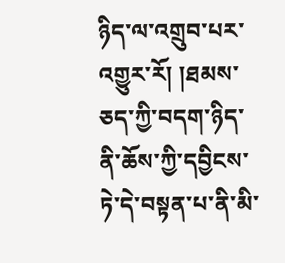ཉིད་ལ་འགྲུབ་པར་འགྱུར་རོ། །ཐམས་ཅད་ཀྱི་བདག་ཉིད་ནི་ཆོས་ཀྱི་དབྱིངས་ཏེ་དེ་བསྟན་པ་ནི་མི་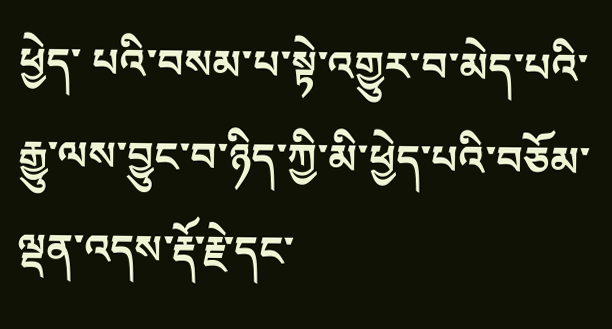ཕྱེད་ པའི་བསམ་པ་སྟེ་འགྱུར་བ་མེད་པའི་རྒྱུ་ལས་བྱུང་བ་ཉིད་ཀྱི་མི་ཕྱེད་པའི་བཅོམ་ལྡན་འདས་རྡོ་རྗེ་དང་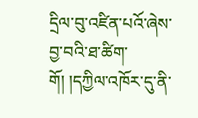དྲིལ་བུ་འཛིན་པའོ་ཞེས་བྱ་བའི་ཐ་ཚིག་གོ། །དཀྱིལ་འཁོར་དུ་ནི་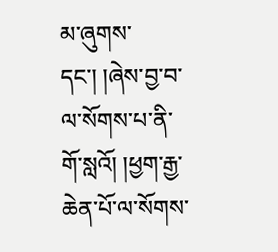མ་ཞུགས་དང་། །ཞེས་བྱ་བ་ལ་སོགས་པ་ནི་གོ་སླའོ། །ཕྱག་རྒྱ་ཆེན་པོ་ལ་སོགས་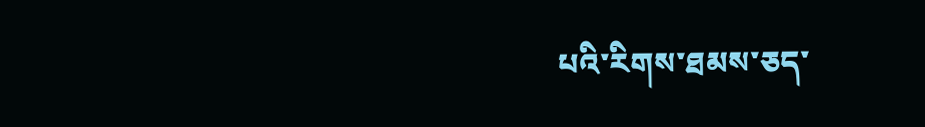པའི་རིགས་ཐམས་ཅད་